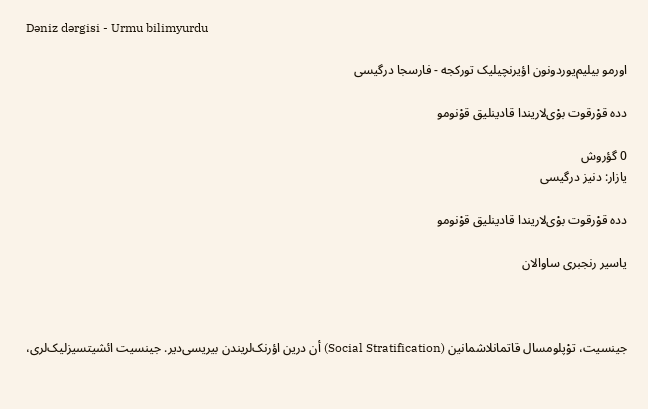Dəniz dərgisi - Urmu bilimyurdu

اورمو بیلیم‌یوردونون اؤیرنچیلیک تورکجه - فارسجا درگیسی

دده‌‌ قوْرقوت بوْی‌لاریندا قادینلیق قوْنومو

0 گؤروش
یازار: دنیز درگیسی

دده‌‌ قوْرقوت بوْی‌لاریندا قادینلیق قوْنومو

یاسیر رنجبری ساوالان



جینسیت، توْپلومسال قاتمانلاشمانین (Social Stratification) أن درین اؤرنک‌لریندن بیریسی‌دیر. جینسیت ائشیتسیزلیک‌لری،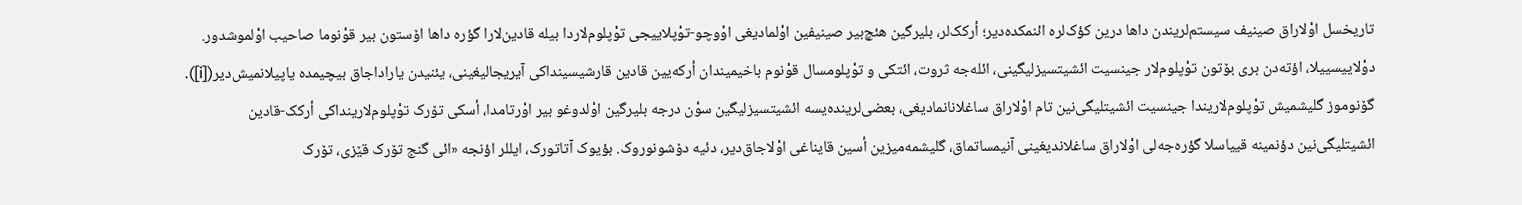تاریخسل اوْلاراق صینیف سیستم‌لریندن داها درین کؤک‌لره ائنمکده‌دیر؛ أرکک‌لر، بلیرگین هئچ‌بیر صینیفین اوْلمادیغی اوْوچو-توْپلاییجی توْپلوم‌لاردا بیله قادین‌لارا گؤره داها اۆستون بیر قوْنوما صاحیب اوْلموشدور. دوْلاییسییلا، اؤته‌دن بری بۆتون توْپلوم‌لار جینسیت ائشیتسیزلیگینی، ائله‌جه ثروت، ائتکی و توْپلومسال قوْنوم باخیمیندان أرکه‌یین قادین قارشیسینداکی آیریجالیغینی، یئنیدن یاراداجاق بیچیمده یاپیلانمیش‌دیر([i]).
گۆنوموز گلیشمیش توْپلوم‌لاریندا جینسیت ائشیتلیگی‌نین تام اوْلاراق ساغلانانمادیغی، بعضی‌لرینده‌یسه ائشیتسیزلیگین سوْن درجه‌‌ بلیرگین اوْلدوغو بیر اوْرتامدا، أسکی تۆرک توْپلوم‌لارینداکی أرکک-قادین ائشیتلیگی‌نین دؤنمینه قییاسلا گؤره‌جه‌لی اوْلاراق ساغلاندیغینی آنیمساتماق، گلیشمه‌میزین أسین قایناغی اوْلاجاق‌دیر، دئیه دۆشونوروک. بؤیوک آتاتورک، ایللر اؤنجه «ائی گنج تۆرک قێزی، تۆرک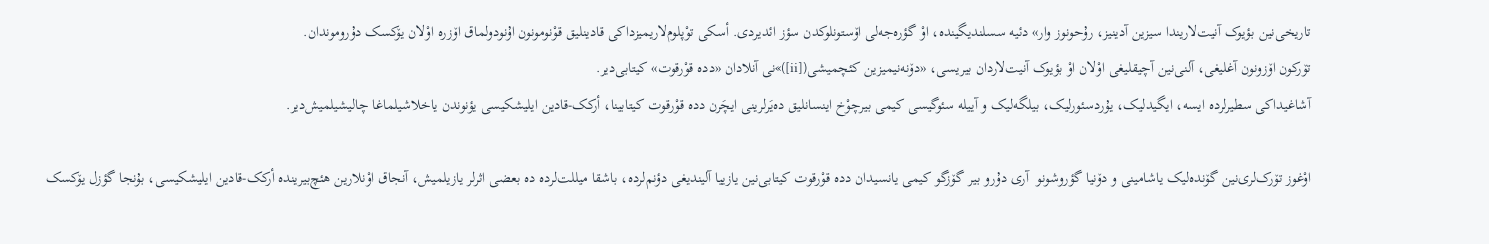تاریخی‌نین بؤیوک آنیت‌لاریندا سیزین آدینیز، رۇحونوز وار» دئیه سسلندیگینده، اوْ گؤره‌جه‌لی اۆستونلوکدن سؤز ائدیردی. أسکی توْپلوم‌لاریمیزداکی قادینلیق قوْنومونون اۇنودولماق اۆزره اوْلان یۆکسک دۇروموندان.
تۆرکون اۆزونون آغلیغی، آلنی‌نین آچیقلیغی اوْلان اوْ بؤیوک آنیت‌لاردان بیریسی، «دۆنه‌نیمیزین کئچمیشی([ii])»نی آنلادان «دده‌‌ قوْرقوت» کیتابی‌دیر.
آشاغیداکی سطیرلرده ایسه، ایگیدلیک، یۇردسئورلیک، بیلگه‌لیک و آییله‌‌ سئوگیسی کیمی بیرچوْخ اینسانلیق ده‌یَرلرینی ایچَرن دده‌‌ قوْرقوت کیتابینا، أرکک-قادین ایلیشکیسی یؤنوندن یاخلاشیلماغا چالیشیلمیش‌دیر.

اوْغوز تۆرک‌لری‌نین گۆنده‌لیک یاشامینی و دۆنیا گؤروشونو  آری دۇرو بیر گۆزگو کیمی یانسیدان دده‌‌ قوْرقوت کیتابی‌نین یازییا آلیندیغی دؤنم‌لرده، باشقا میللت‌لرده ده بعضی اثرلر یازیلمیش، آنجاق اوْنلارین هئچ‌بیرینده أرکک-قادین ایلیشکیسی، بۇنجا گؤزل یۆکسک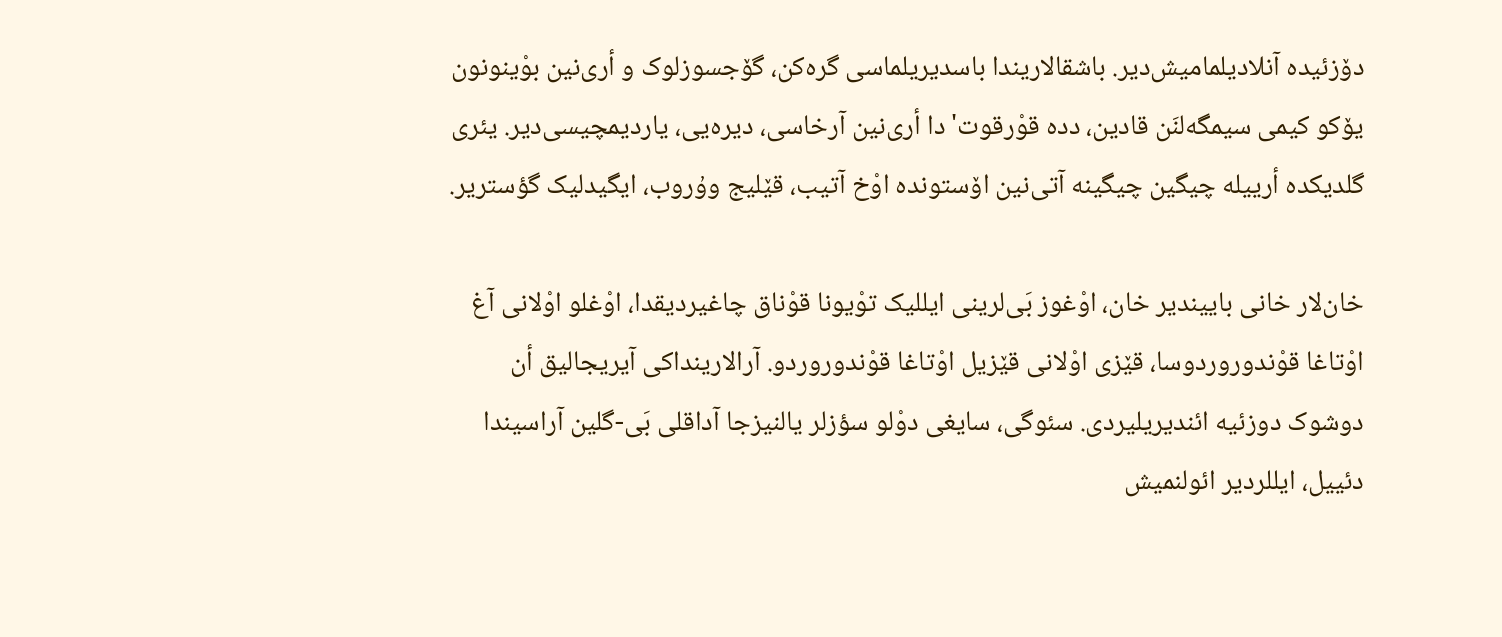دۆزئیده آنلادیلمامیش‌دیر. باشقالاریندا باسدیریلماسی گره‌کن، گۆجسوزلوک و أری‌نین بوْینونون یۆکو کیمی سیمگه‌لنَن قادین، دده‌‌ قوْرقوت'دا أری‌نین آرخاسی، دیره‌یی، یاردیمچیسی‌دیر. یئری گلدیکده أرییله چیگین چیگینه آتی‌نین اۆستونده اوْخ آتیب، قێلیج وۇروب، ایگیدلیک گؤستریر.

خان‌لار خانی باییندیر خان، اوْغوز بَی‌لرینی ایللیک توْیونا قوْناق چاغیردیقدا، اوْغلو اوْلانی آغ اوْتاغا قوْندوروردوسا، قێزی اوْلانی قێزیل اوْتاغا قوْندوروردو. آرالارینداکی آیریجالیق أن دوشوک دوزئیه ائندیریلیردی. سئوگی، سایغی دوْلو سؤزلر یالنیزجا آداقلی بَی-گلین آراسیندا دئییل، ایللردیر ائولنمیش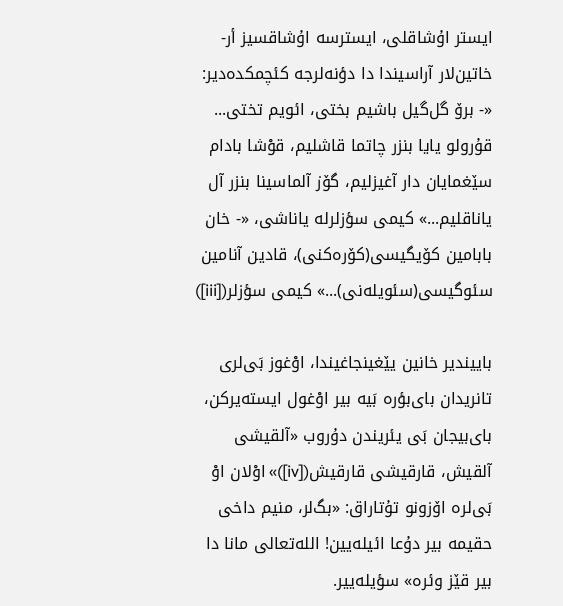ایستر اۇشاقلی، ایسترسه اۇشاقسیز أر-خاتین‌لار آراسیندا دا دؤنه‌لرجه کئچمکده‌دیر:
«- برۆ گل‌گیل باشیم بختی، ائویم تختی... قۇرولو یایا بنزر چاتما قاشلیم، قوْشا بادام سێغمایان دار آغیزلیم، گۆز آلماسینا بنزر آل یاناقلیم...» کیمی سؤزلرله یاناشی، «- خان بابامین کۆیگیسی(کۆره‌کنی)، قادین آنامین سئوگیسی(سئویله‌نی)...» کیمی سؤزلر([iii])

باییندیر خانین یێغینجاغیندا، اوْغوز بَی‌لری تانریدان بای‌بؤره بَیه بیر اوْغول ایسته‌یرکن، بای‌بیجان بَی یئریندن دۇروب «آلقیشی آلقیش، قارقیشی قارقیش([iv])» اوْلان اوْ بَی‌لره اۆزونو تۇتاراق: «بگ‌لر، منیم داخی حقیمه بیر دۇعا ائیله‌یین! الله‌تعالی مانا دا بیر قێز وئره» سؤیله‌ییر.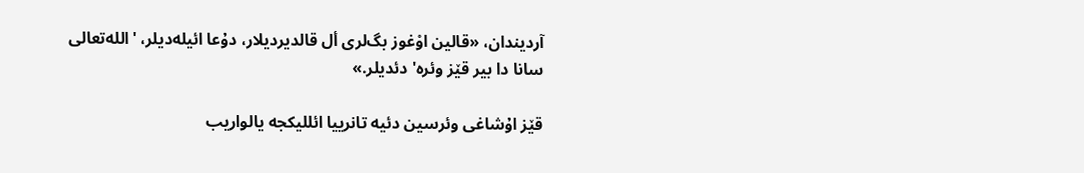آردیندان، «قالین اوْغوز بگ‌لری أل قالدیردیلار، دۇعا ائیله‌دیلر، 'الله‌تعالی سانا دا بیر قێز وئره' دئدیلر.»

قێز اۇشاغی وئرسین دئیه تانرییا ائللیکجه یالواریب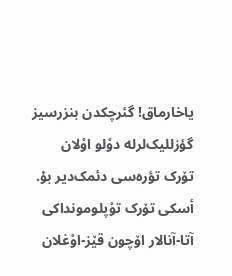یاخارماق! گئرچکدن بنزرسیز گؤزللیک‌لرله دوْلو اوْلان تۆرک تؤره‌سی دئمک‌دیر بۇ. أسکی تۆرک توْپلومونداکی آتا-آنالار اۆچون قێز-اوْغلان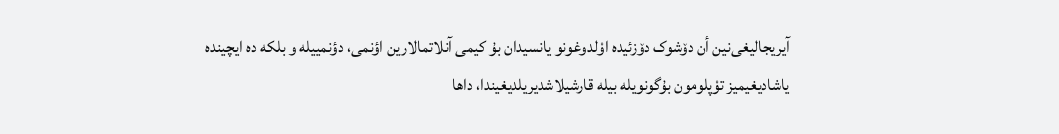آیریجالیغی‌نین أن دۆشوک دۆزئیده اوْلدوغونو یانسیدان بۇ کیمی آنلاتمالارین اؤنمی، دؤنمییله و بلکه ده ایچینده یاشادیغیمیز توْپلومون بۇگونویله بیله قارشیلاشدیریلدیغیندا، داها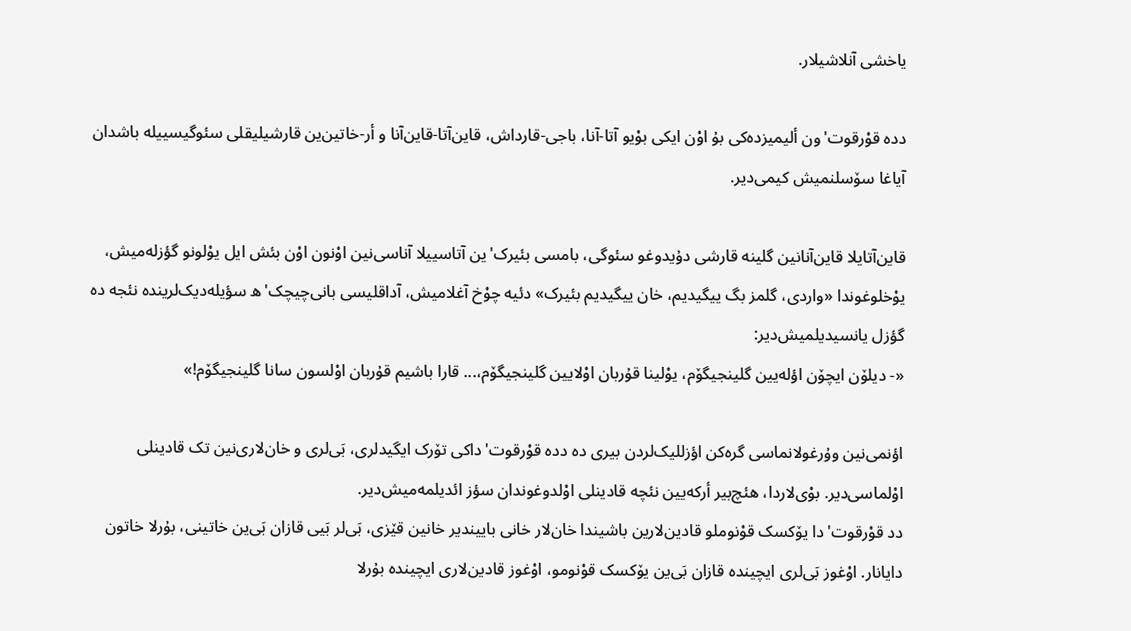یاخشی آنلاشیلار.

دده‌‌ قوْرقوت'ون ألیمیزده‌کی بۇ اوْن ایکی بوْیو آتا-آنا، باجی-قارداش، قاین‌آتا-قاین‌آنا و أر-خاتین‌ین قارشیلیقلی سئوگیسییله باشدان آیاغا سۆسلنمیش کیمی‌دیر.

قاین‌آتایلا قاین‌آنانین گلینه قارشی دۇیدوغو سئوگی، بامسی بئیرک'ین آتاسییلا آناسی‌نین اوْنون اوْن بئش ایل یوْلونو گؤزله‌میش، یوْخلوغوندا «واردی، گلمز بگ ییگیدیم، خان ییگیدیم بئیرک» دئیه چوْخ آغلامیش، آداقلیسی بانی‌چیچک'ه سؤیله‌دیک‌لرینده نئجه ده گؤزل یانسیدیلمیش‌دیر:
«- دیلۆن ایچۆن اؤله‌یین گلینجیگۆم، یوْلینا قۇربان اوْلایین گلینجیگۆم،... قارا باشیم قۇربان اوْلسون سانا گلینجیگۆم!»

اؤنمی‌نین وۇرغولانماسی گره‌کن اؤزللیک‌لردن بیری ده دده‌‌ قوْرقوت'داکی تۆرک ایگیدلری، بَی‌لری و خان‌لاری‌نین تک قادینلی اوْلماسی‌دیر. بوْی‌لاردا، هئچ‌بیر أرکه‌یین نئچه قادینلی اوْلدوغوندان سؤز ائدیلمه‌میش‌دیر.
دد قوْرقوت'دا یۆکسک قوْنوملو قادین‌لارین باشیندا خان‌لار خانی باییندیر خانین قێزی، بَی‌لر بَیی قازان بَی‌ین خاتینی، بۇرلا خاتون دایانار. اوْغوز بَی‌لری ایچینده قازان بَی‌ین یۆکسک قوْنومو، اوْغوز قادین‌لاری ایچینده بۇرلا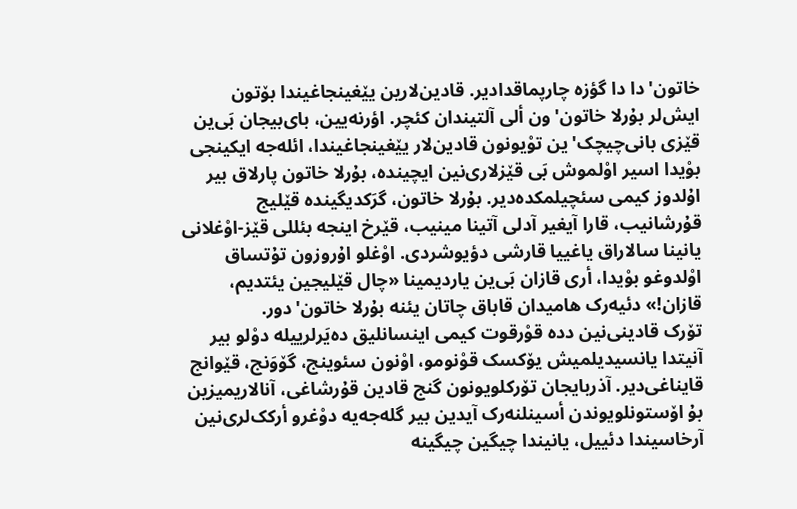خاتون'دا دا گؤزه چارپماقدادیر. قادین‌لارین یێغینجاغیندا بۆتون ایش‌لر بۇرلا خاتون'ون ألی آلتیندان کئچر. اؤرنه‌یین، بای‌بیجان بَی‌ین قێزی بانی‌چیچک'ین توْیونون قادین‌لار یێغینجاغیندا، ائله‌جه ایکینجی بوْیدا اسیر اوْلموش بَی قێزلاری‌نین ایچینده، بۇرلا خاتون پارلاق بیر اۇلدوز کیمی سئچیلمکده‌دیر. بۇرلا خاتون، گرَکدیگینده قێلیج قۇرشانیب، قارا آیغیر آدلی آتینا مینیب، قێرخ اینجه بئللی قێز-اوْغلانی یانینا سالاراق یاغییا قارشی دؤیوشردی. اوْغلو اۇروزون تۇتساق اوْلدوغو بوْیدا، أری قازان بَی‌ین یاردیمینا «چال قێلیجین یئتدیم، قازان!» دئیه‌رک هامیدان قاباق چاتان یئنه بۇرلا خاتون'دور.
تۆرک قادینی‌نین دده‌‌ قوْرقوت کیمی اینسانلیق ده‌یَرلرییله دوْلو بیر آنیتدا یانسیدیلمیش یۆکسک قوْنومو، اوْنون سئوینج، گۆوَنج، قێوانج قایناغی‌دیر. آذربایجان تۆرکلویونون گنج قادین قۇرشاغی، آنالاریمیزین بۇ اۆستونلویوندن أسینلنه‌رک آیدین بیر گله‌جه‌یه دوْغرو أرکک‌لری‌نین آرخاسیندا دئییل، یانیندا چیگین چیگینه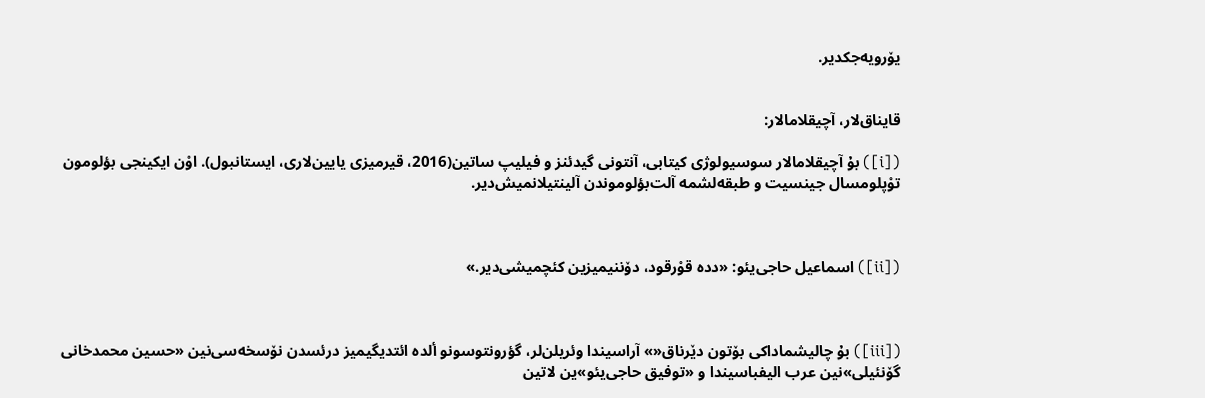یۆرویه‌جکدیر.


قایناق‌لار، آچیقلامالار:

([i]) بۇ آچیقلامالار سوسیولوژی کیتابی، آنتونی گیدئنز و فیلیپ ساتین(2016، قیرمیزی یایین‌لاری، ایستانبول). اوْن ایکینجی بؤلومون توْپلومسال جینسیت و طبقه‌لشمه آلت‌بؤلوموندن آلینتیلانمیش‌دیر.



([ii]) اسماعیل حاجی‌یئو: «دده قوْرقود، دۆننیمیزین کئچمیشی‌دیر.»



([iii]) بۇ چالیشماداکی بۆتون دێرناق«» آراسیندا وئریلن‌لر، گؤرونتوسونو ألده ائتدیگیمیز درئسدن نۆسخه‌سی‌نین «حسین محمدخانی گۆنئیلی»نین عرب الیفباسیندا و «توفیق حاجی‌یئو»ین لاتین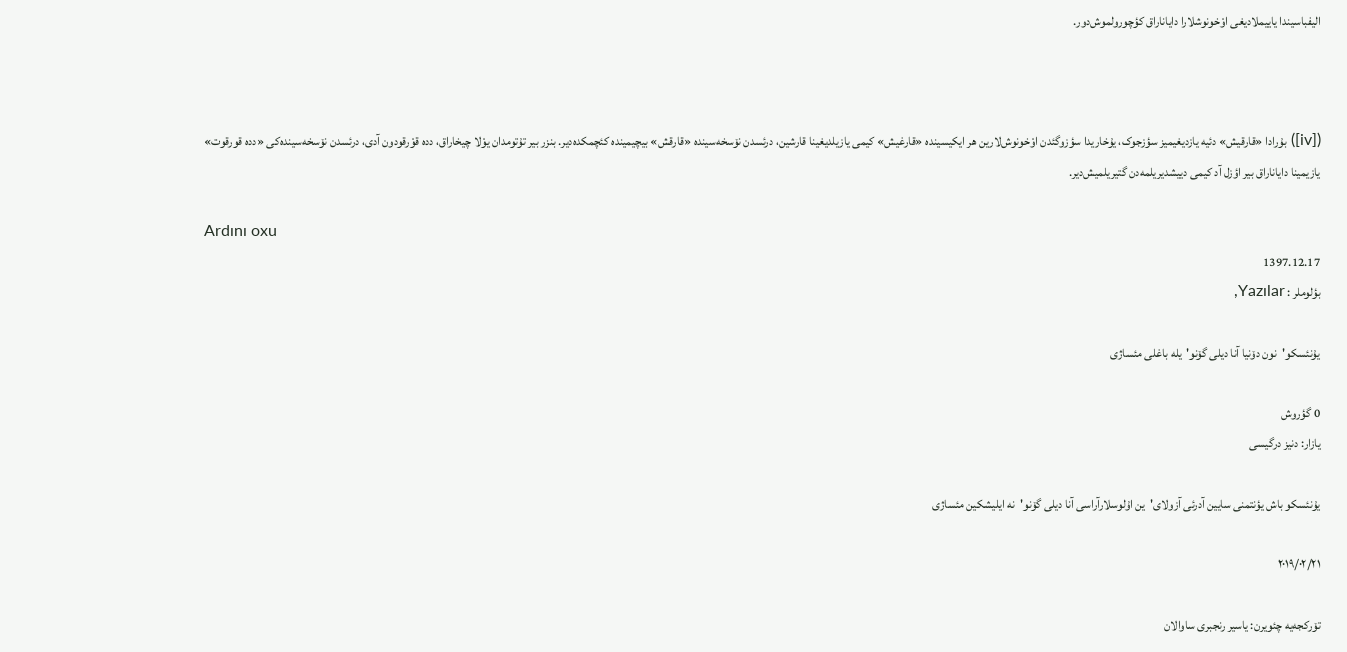الیفباسیندا یاییملادیغی اوْخونوشلارا دایاناراق کؤچورولموش‌دور.



([iv]) بۇرادا «قارقیش» دئیه یازدیغیمیز سؤزجوک، یۇخاریدا سؤزوگئدن اوْخونوش‌لارین هر ایکیسینده «قارغیش» کیمی یازیلدیغینا قارشین، درئسدن نۆسخه‌سینده «قارقش» بیچیمینده کئچمکده‌دیر. بنزر بیر تۇتومدان یوْلا چیخاراق، دده قوْرقودون آدی، درئسدن نۆسخه‌سینده‌کی «دده قورقوت» یازیمینا دایاناراق بیر اؤزل آد کیمی دییشدیریلمه‌دن گتیریلمیش‌دیر.

Ardını oxu
1397.12.17
بؤلوملر : Yazılar,

یۇنئسکو'نون دۆنیا آنا دیلی گۆنو'یله باغلی مئساژی

0 گؤروش
یازار: دنیز درگیسی

یۇنئسکو باش یؤنتمنی سایین آدرئی آزولای'ین اۇلوسلارآراسی آنا دیلی گۆنو'نه ایلیشکین مئساژی

۲۰۱۹/۰۲/۲۱

تۆرکجه‌یه چئویرن: یاسیر رنجبری ساوالان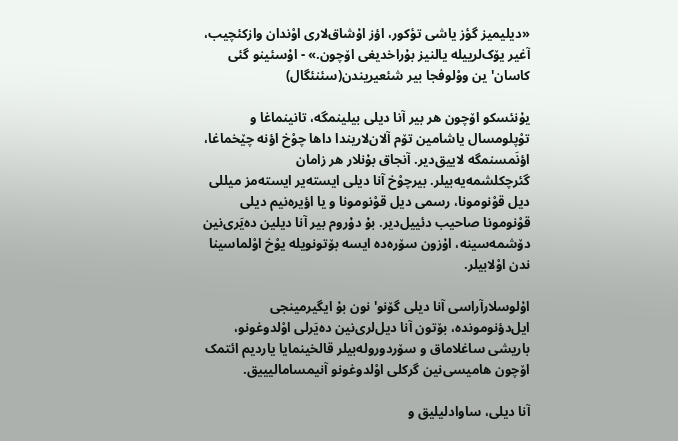«دیلیمیز گؤز یاشی تؤکور، اؤز اۇشاق‌لاری اوْندان وازکئچیب، آغیر یۆک‌لرییله یالنیز بۇراخدیغی اۆچون.» - اۇسئینو گئی کاسان'ین ووْلوفجا بیر شئعیریندن(سئنئگال)

یۇنئسکو اۆچون هر بیر آنا دیلی بیلینمگه، تانینماغا و توْپلومسال یاشامین تۆم آلان‌لاریندا داها چوْخ اؤنه چێخماغا، اؤنَمسنمگه لاییق‌دیر. آنجاق بۇنلار هر زامان گئرچکلشمه‌یه‌بیلر. بیرچوْخ آنا دیلی ایسته‌یر ایسته‌مز میللی دیل قوْنومونا، رسمی دیل قوْنومونا و یا اؤیره‌نیم دیلی قوْنومونا صاحیب دئییل‌دیر. بۇ دۇروم بیر آنا دیلین ده‌یَری‌نین دۆشمه‌سینه، اۇزون سۆره‌ده ایسه بۆتونویله یوْخ اوْلماسینا ندن اوْلابیلر.

اۇلوسلارآراسی آنا دیلی گۆنو'نون بۇ ایگیرمینجی ایل‌دؤنومونده، بۆتون آنا دیل‌لری‌نین ده‌یَرلی اوْلدوغونو، باریشی ساغلاماق و سۆردوروله‌بیلر قالخینمایا یاردیم ائتمک اۆچون هامیسی‌نین گرکلی اوْلدوغونو آنیمسامالیییق.

آنا دیلی، ساوادلیلیق و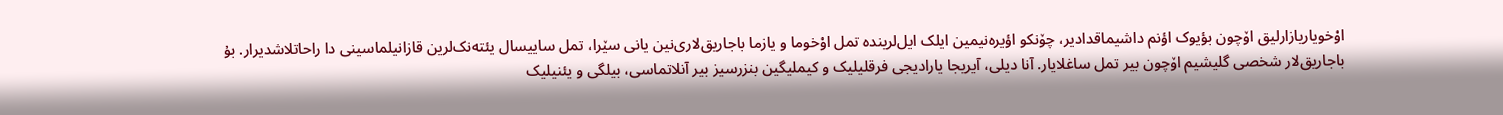اوْخویاریازارلیق اۆچون بؤیوک اؤنم داشیماقدادیر، چۆنکو اؤیره‌نیمین ایلک ایل‌لرینده تمل اوْخوما و یازما باجاریق‌لاری‌نین یانی سێرا، تمل ساییسال یئته‌نک‌لرین قازانیلماسینی دا راحاتلاشدیرار. بۇ باجاریق‌لار شخصی گلیشیم اۆچون بیر تمل ساغلایار. آنا دیلی، آیریجا یارادیجی فرقلیلیک و کیملیگین بنزرسیز بیر آنلاتماسی، بیلگی و یئنیلیک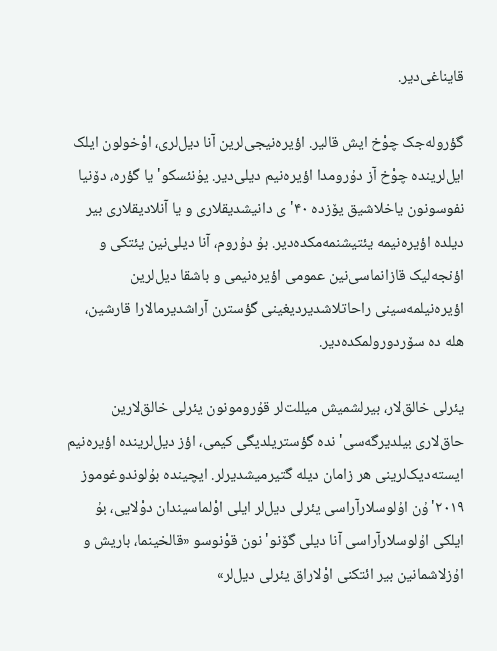قایناغی‌دیر.

گؤروله‌جک چوْخ ایش قالیر. اؤیره‌نیجی‌لرین آنا دیل‌لری، اوْخولون ایلک ایل‌لرینده چوْخ آز دۇرومدا اؤیره‌نیم دیلی‌دیر. یۇنئسکو'یا گؤره، دۆنیا نفوسونون یاخلاشیق یۆزده ۴۰'ی دانیشدیقلاری و یا آنلادیقلاری بیر دیلده اؤیره‌نیمه یئتیشنمه‌مکده‌دیر. بۇ دۇروم، آنا دیلی‌نین یئتکی و اؤنجه‌لیک قازانماسی‌نین عمومی اؤیره‌نیمی و باشقا دیل‌لرین اؤیره‌نیلمه‌سینی راحاتلاشدیردیغینی گؤسترن آراشدیرمالارا قارشین، هله ده سۆردورولمکده‌دیر.

یئرلی خالق‌لار، بیرلشمیش میللت‌لر قۇرومونون یئرلی خالق‌لارین حاق‌لاری بیلدیرگه‌سی'نده گؤستریلدیگی کیمی، اؤز دیل‌لرینده اؤیره‌نیم ایسته‌دیک‌لرینی هر زامان دیله گتیرمیشدیرلر. ایچینده بۇلوندوغوموز ۲۰۱۹'ۇن اۇلوسلارآراسی یئرلی دیل‌لر ایلی اوْلماسیندان دوْلایی، بۇ ایلکی اۇلوسلارآراسی آنا دیلی گۆنو'نون قوْنوسو «قالخینما، باریش و اۇزلاشمانین بیر ائتکنی اوْلاراق یئرلی دیل‌لر»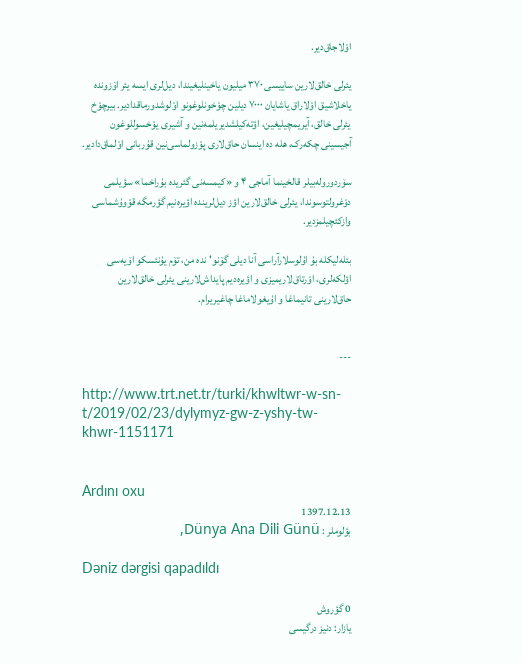اوْلاجاق‌دیر.

یئرلی خالق‌لارین ساییسی ۳۷۰ میلیون یاخینلیغیندا، دیل‌لری ایسه یئر اۆزونده یاخلاشیق اوْلاراق یاشایان ۷۰۰۰ دیلین چوْخونلوغونو اوْلوشدورماقدادیر. بیرچوْخ یئرلی خالق، آیریمچیلیغین، اؤته‌کیلشدیریلمه‌نین و آشیری یوْخسوللوغون آجیسینی چکه‌رک، هله ده اینسان حاق‌لاری پوْزولماسی‌نین قۇربانی اوْلماق‌دادیر.

سۆردوروله‌بیلر قالخینما آماجی ۴ و «کیمسه‌نی گئریده بۇراخما» سؤیلمی دوْغرولتوسوندا، یئرلی خالق‌لارین اؤز دیل‌لرینده اؤیره‌نیم گؤرمگه قوْوۇشماسی وازکئچیلمزدیر.

بئله‌لیکله بۇ اۇلوسلارآراسی آنا دیلی گۆنو'نده من، تۆم یۇنئسکو اۆیه‌سی اؤلکه‌لری، اوْرتاق‌لاریمیزی و اؤیره‌دیم پایداش‌لارینی یئرلی خالق‌لارین حاق‌لارینی تانیماغا و اۇیغولاماغا چاغیریرام.


---

http://www.trt.net.tr/turki/khwltwr-w-sn-t/2019/02/23/dylymyz-gw-z-yshy-tw-khwr-1151171


Ardını oxu
1397.12.13
بؤلوملر : Dünya Ana Dili Günü,

Dəniz dərgisi qapadıldı

0 گؤروش
یازار: دنیز درگیسی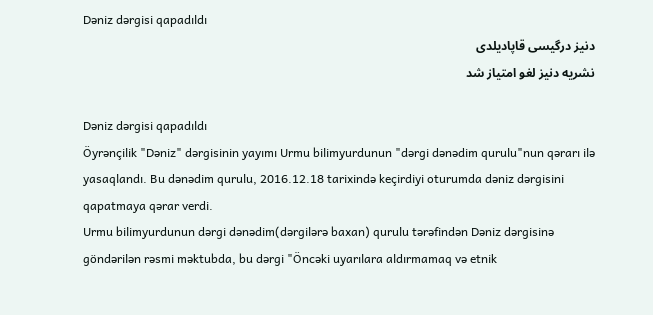Dəniz dərgisi qapadıldı
دنیز درگیسی قاپادیلدی
نشریه دنیز لغو امتیاز شد

Dəniz dərgisi qapadıldı
Öyrənçilik "Dəniz" dərgisinin yayımı Urmu bilimyurdunun "dərgi dənədim qurulu"nun qərarı ilə yasaqlandı. Bu dənədim qurulu, 2016.12.18 tarixində keçirdiyi oturumda dəniz dərgisini qapatmaya qərar verdi.
Urmu bilimyurdunun dərgi dənədim(dərgilərə baxan) qurulu tərəfindən Dəniz dərgisinə göndərilən rəsmi məktubda, bu dərgi "Öncəki uyarılara aldırmamaq və etnik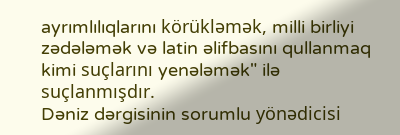ayrımlılıqlarını körükləmək, milli birliyi zədələmək və latin əlifbasını qullanmaq kimi suçlarını yenələmək" ilə suçlanmışdır.
Dəniz dərgisinin sorumlu yönədicisi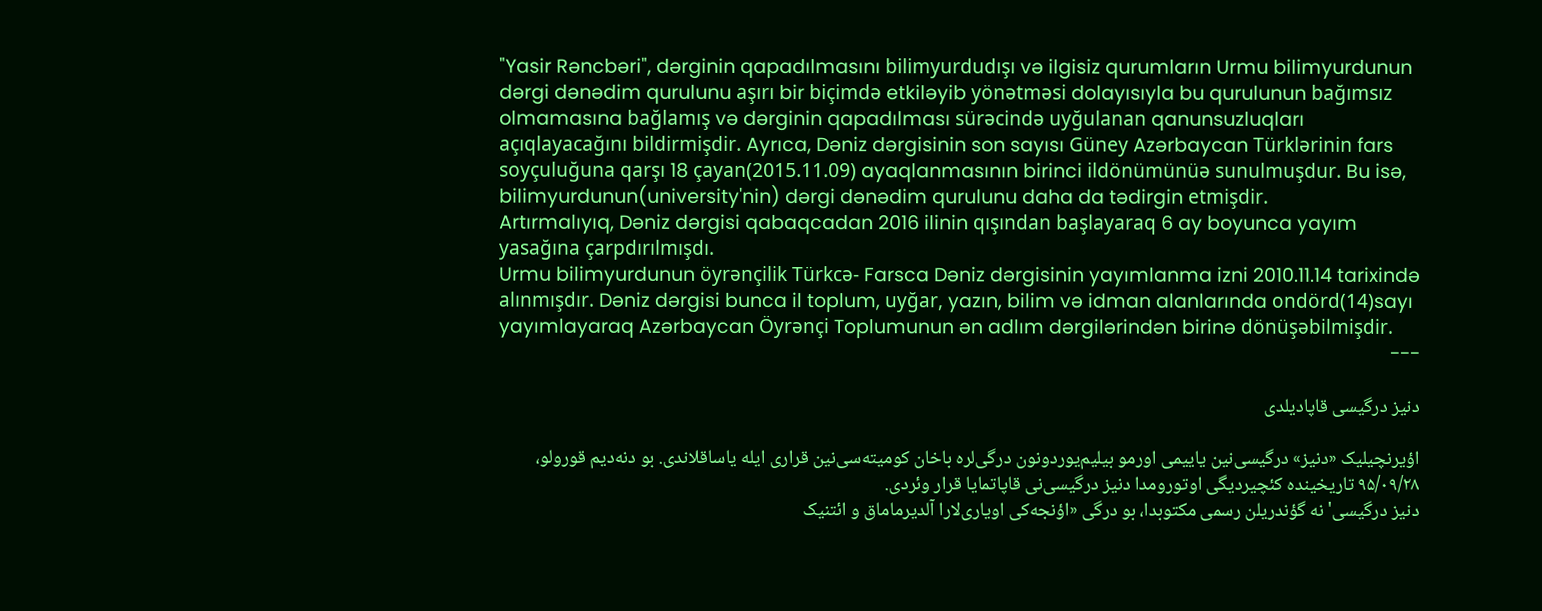"Yasir Rəncbəri", dərginin qapadılmasını bilimyurdudışı və ilgisiz qurumların Urmu bilimyurdunun dərgi dənədim qurulunu aşırı bir biçimdə etkiləyib yönətməsi dolayısıyla bu qurulunun bağımsız olmamasına bağlamış və dərginin qapadılması sürəcində uyğulanan qanunsuzluqları açıqlayacağını bildirmişdir. Ayrıca, Dəniz dərgisinin son sayısı Güney Azərbaycan Türklərinin fars soyçuluğuna qarşı 18 çayan(2015.11.09) ayaqlanmasının birinci ildönümünüə sunulmuşdur. Bu isə, bilimyurdunun(university'nin) dərgi dənədim qurulunu daha da tədirgin etmişdir.
Artırmalıyıq, Dəniz dərgisi qabaqcadan 2016 ilinin qışından başlayaraq 6 ay boyunca yayım yasağına çarpdırılmışdı.
Urmu bilimyurdunun öyrənçilik Türkcə- Farsca Dəniz dərgisinin yayımlanma izni 2010.11.14 tarixində alınmışdır. Dəniz dərgisi bunca il toplum, uyğar, yazın, bilim və idman alanlarında ondörd(14)sayı yayımlayaraq Azərbaycan Öyrənçi Toplumunun ən adlım dərgilərindən birinə dönüşəbilmişdir.
---

دنیز درگیسی قاپادیلدی

اؤیرنچیلیک «دنیز» درگیسی‌نین یاییمی اورمو بیلیم‌یوردونون درگی‌لره باخان کومیته‌سی‌نین قراری ایله یاساقلاندی. بو دنه‌دیم قورولو، ۹۵/۰۹/۲۸ تاریخینده کئچیردیگی اوتورومدا دنیز درگیسی‌نی قاپاتمایا قرار وئردی.
دنیز درگیسی'نه گؤندریلن رسمی مکتوبدا، بو درگی «اؤنجه‌کی اویاری‌لارا آلدیرماماق و ائتنیک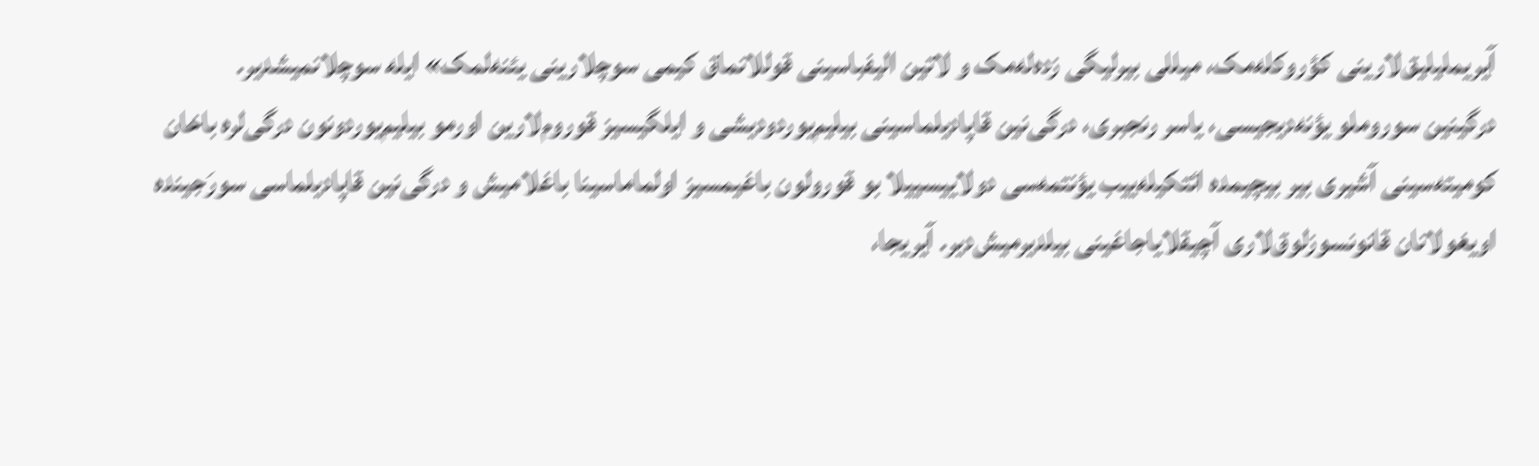آیریملیلیق‌لارینی کؤروکله‌مک، میللی بیرلیگی زده‌له‌مک و لاتین الیفباسینی قوللانماق کیمی سوچلارینی یئنه‌لمک» ایله سوچلانمیشدیر.
درگینین سوروملو یؤنه‌دیجیسی، یاسر رنجبری، درگی‌نین قاپادیلماسینی بیلیم‌یوردودیشی و ایلگیسیز قوروم‌لارین اورمو بیلیم‌یوردونون درگی‌لره باخان کومیته‌سینی آشیری بیر بیچیمده ائتکیله‌ییب یؤنتمه‌سی دولاییسییلا بو قورولون باغیمسیز اولماماسینا باغلامیش و درگی‌نین قاپادیلماسی سورَجینده اویغولانان قانونسوزلوق‌لاری آچیقلایاجاغینی بیلدیرمیش‌دیر. آیریجا،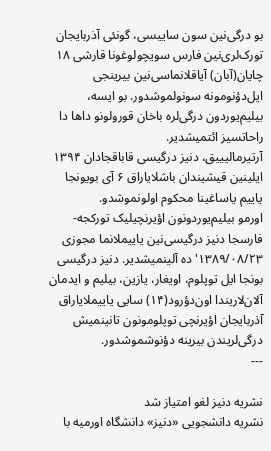بو درگی‌نین سون ساییسی، گونئی آذربایجان تورک‌لری‌نین فارس سویچولوغونا قارشی ۱۸ چایان(آبان) آیاقلانماسی‌نین بیرینجی ایل‌دؤنومونه سونولموشدور. بو ایسه، بیلیم‌یوردون درگی‌لره باخان قورولونو داها دا راحاتسیز ائتمیشدیر.
آرتیرمالیییق، دنیز درگیسی قاباقجادان ۱۳۹۴ ایلینین قیشیندان باشلایاراق ۶ آی بویونجا یاییم یاساغینا محکوم اولونموشدو.
اورمو بیلیم‌یوردونون اؤیرنچیلیک تورکجه- فارسجا دنیز درگیسی‌نین یاییملانما مجوزی ۱۳۸۹/۰۸/۲۳' ده آلینمیشدیر. دنیز درگیسی بونجا ایل توپلوم، اویغار، یازین، بیلیم و ایدمان آلان‌لاریندا اون‌دؤرود(۱۴) سایی یاییملایاراق آذربایجان اؤیرنچی توپلومونون تانینمیش درگی‌لریندن بیرینه دؤنوشموشدور.
---

نشریه دنیز لغو امتیاز شد
نشریه دانشجویی «دنیز» دانشگاه اورمیه با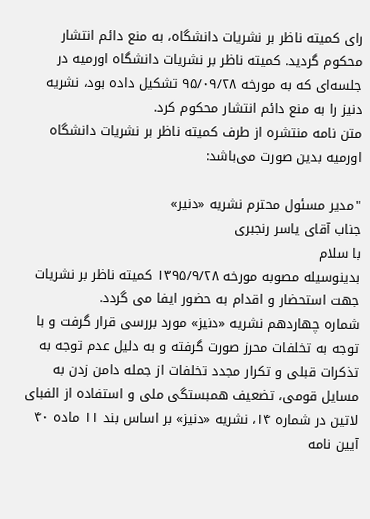رای کمیته ناظر بر نشریات دانشگاه، به منع دائم انتشار محکوم گردید. کمیته ناظر بر نشریات دانشگاه اورمیه در جلسه‌ای که به مورخه ۹۵/۰۹/۲۸ تشکیل داده بود، نشریه دنیز را به منع دائم انتشار محکوم کرد.
متن نامه منتشره از طرف کمیته ناظر بر نشریات دانشگاه اورمیه بدین صورت می‌باشد:

"مدیر مسئول محترم نشریه «دنیر»
جناب آقای یاسر رنجبری
با سلام
بدینوسیله مصوبه مورخه ۱۳۹۵/۹/۲۸ کمیته ناظر بر نشریات جهت استحضار و اقدام به حضور ایفا می گردد.
شماره چهاردهم نشریه «دنیز» مورد بررسی قرار گرفت و با توجه به تخلفات محرز صورت گرفته و به دلیل عدم توجه به تذکرات قبلی و تکرار مجدد تخلفات از جمله دامن زدن به مسایل قومی، تضعیف همبستگی ملی و استفاده از الفبای لاتین در شماره ۱۴، نشریه «دنیز» بر اساس بند ۱۱ ماده ۴۰ آیین نامه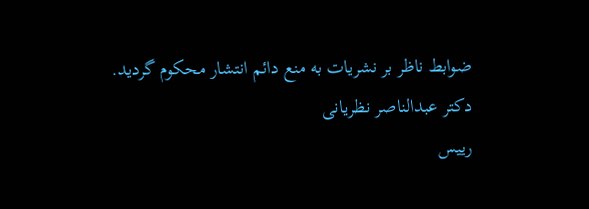ضوابط ناظر بر نشریات به منع دائم انتشار محکوم گردید.
دکتر عبدالناصر نظریانی
رییس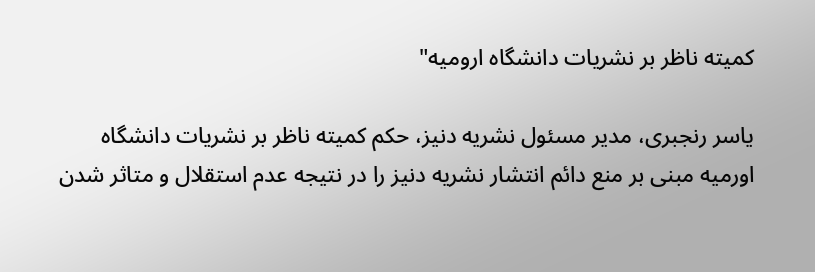کمیته ناظر بر نشریات دانشگاه ارومیه"

یاسر رنجبری، مدیر مسئول نشریه دنیز، حکم کمیته ناظر بر نشریات دانشگاه اورمیه مبنی بر منع دائم انتشار نشریه دنیز را در نتیجه عدم استقلال و متاثر شدن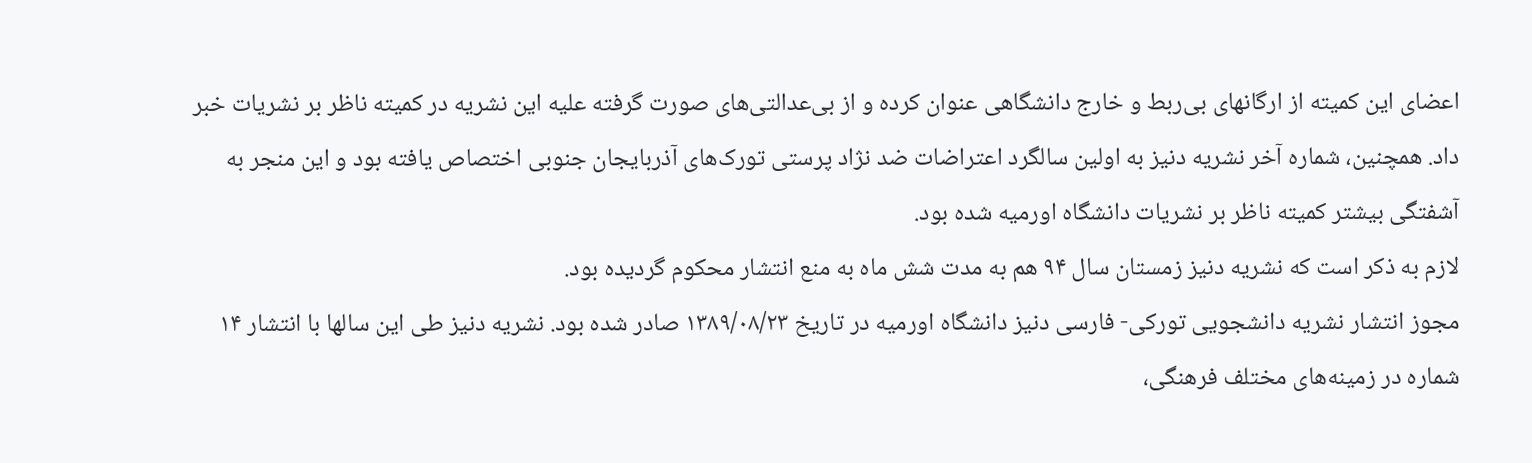اعضای این کمیته از ارگانهای بی‌ربط و خارج دانشگاهی عنوان کرده و از بی‌عدالتی‌های صورت گرفته علیه این نشریه در کمیته ناظر بر نشریات خبر داد. همچنین، شماره آخر نشریه دنیز به اولین سالگرد اعتراضات ضد نژاد پرستی تورک‌های آذربایجان جنوبی اختصاص یافته بود و این منجر به آشفتگی بیشتر کمیته ناظر بر نشریات دانشگاه اورمیه شده بود.
لازم به ذکر است که نشریه دنیز زمستان سال ۹۴ هم به مدت شش ماه به منع انتشار محکوم گردیده بود.
مجوز انتشار نشریه دانشجویی تورکی- فارسی دنیز دانشگاه اورمیه در تاریخ ۱۳۸۹/۰۸/۲۳ صادر شده بود. نشریه دنیز طی این سالها با انتشار ۱۴ شماره در زمینه‌های مختلف فرهنگی،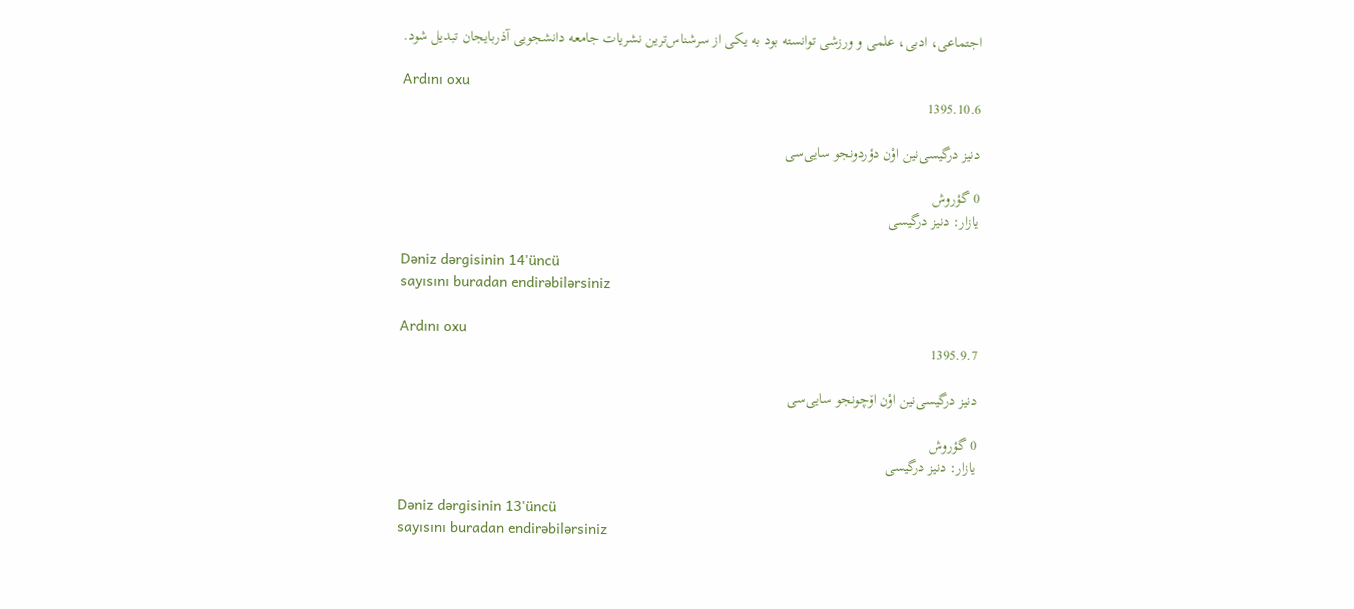اجتماعی، ادبی، علمی و ورزشی توانسته بود به یکی از سرشناس‌ترین نشریات جامعه دانشجویی آذربایجان تبدیل شود.

Ardını oxu
1395.10.6

دنیز درگیسی‌نین اوْن دؤردونجو سایی‌سی

0 گؤروش
یازار: دنیز درگیسی

Dəniz dərgisinin 14'üncü
sayısını buradan endirəbilərsiniz

Ardını oxu
1395.9.7

دنیز درگیسی‌نین اوْن اۆچونجو سایی‌سی

0 گؤروش
یازار: دنیز درگیسی

Dəniz dərgisinin 13'üncü
sayısını buradan endirəbilərsiniz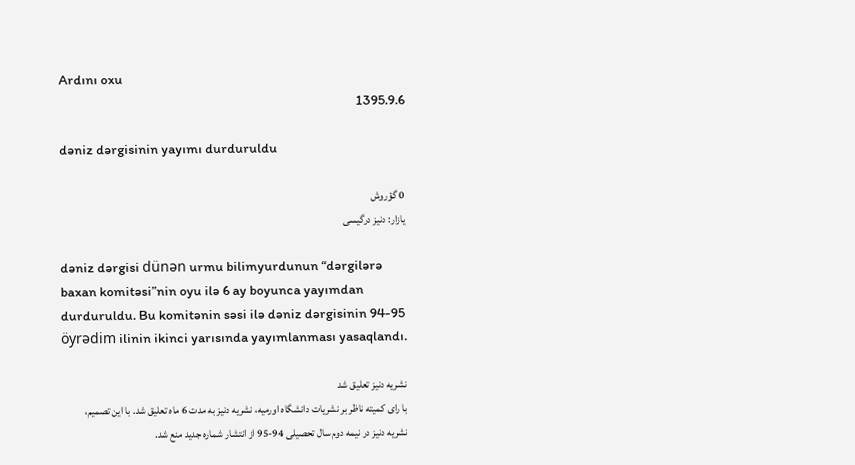Ardını oxu
1395.9.6

dəniz dərgisinin yayımı durduruldu

0 گؤروش
یازار: دنیز درگیسی

dəniz dərgisi dünən urmu bilimyurdunun “dərgilərə baxan komitəsi”nin oyu ilə 6 ay boyunca yayımdan durduruldu. Bu komitənin səsi ilə dəniz dərgisinin 94-95 öyrədim ilinin ikinci yarısında yayımlanması yasaqlandı.

نشریه دنیز تعلیق شد
با رای کمیته ناظر بر نشریات دانشگاه اورمیه، نشریه دنیز به مدت 6 ماه تعلیق شد. با این تصمیم، نشریه دنیز در نیمه دوم سال تحصیلی 94-95 از انتشار شماره جدید منع شد.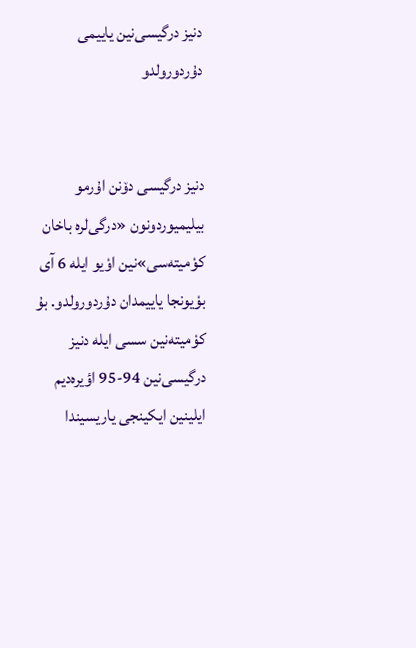دنیز درگیسی‌نین یاییمی دۇردورولدو


دنیز درگیسی دۆنن اۇرمو بیلیمیوردونون «درگی‌لره باخان کوْمیته‌سی»نین اوْیو ایله 6 آی بوْیونجا یاییمدان دۇردورولدو. بۇ کوْمیته‌نین سسی ایله دنیز درگیسی‌نین 94-95 اؤیره‌دیم ایلینین ایکینجی یاریسیندا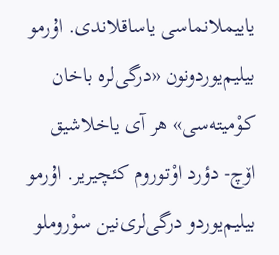یاییملانماسی یاساقلاندی. اۇرمو بیلیم‌یوردونون «درگی‌لره باخان کوْمیته‌سی» هر آی یاخلاشیق اۆچ- دؤرد اوْتوروم کئچیریر. اۇرمو بیلیم‌یوردو درگی‌لری‌نین سوْروملو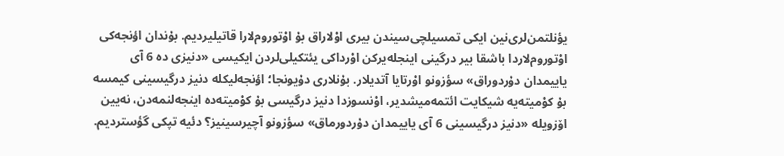یؤنلتمن‌لری‌نین ایکی تمسیلچی‌سیندن بیری اوْلاراق بۇ اوْتوروم‌لارا قاتیلیردیم. بۇندان اؤنجه‌کی اوْتوروم‌لاردا باشقا بیر درگینی اینجله‌یرکن اوْرداکی یئتکیلی‌لردن ایکیسی «دنیزی ده 6 آی یاییمدان دۇردوراق» سؤزونو اوْرتایا آتدیلار. بۇنلاری دۇیونجا؛ اؤنجه‌لیکله دنیز درگیسینی کیمسه بۇ کوْمیته‌یه شیکایت ائتمه‌میشدیر، اوْنسوزدا دنیز درگیسی بۇ کوْمیته‌ده اینجه‌لنمه‌دن، نه‌یین اۆزویله «دنیز درگیسینی 6 آی یاییمدان دۇردورماق» سؤزونو آچیرسینیز؟ دئیه تپکی گؤستردیم.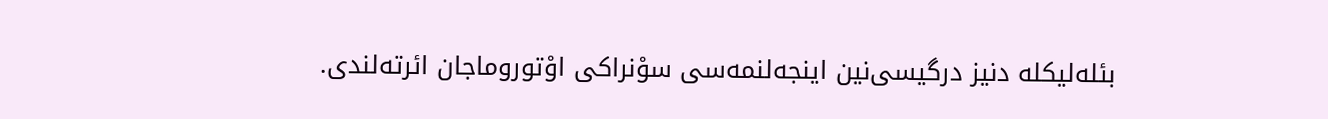بئله‌لیکله دنیز درگیسی‌نین اینجه‌لنمه‌سی سوْنراکی اوْتوروماجان ائرته‌لندی.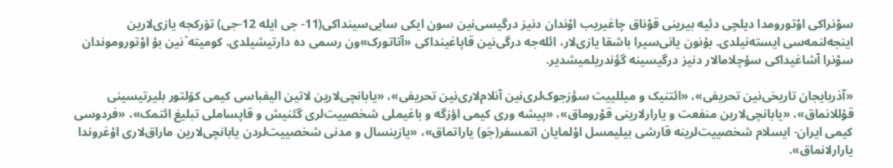سوْنراکی اوْتورومدا دیلچی دئیه بیرینی قوْناق چاغیریب اوْندان دنیز درگیسی‌نین سون ایکی سایی‌سینداکی(11- جی ایله 12-جی) تۆرکجه یازی‌لارین اینجه‌لنمه‌سی ایسته‌نیلدی. بۇنون یانی‌سیرا باشقا یازی‌لار، ائله‌جه درگی‌نین قاپاغینداکی «آتاتورک»ون رسمی ده دارتیشیلدی. کومیته`نین بۇ اوْتوروموندان سوْنرا آشاغیداکی سۇچلامالار دنیز درگیسینه گؤندریلمیشدیر.

«آذربایجان تاریخی‌نین تحریفی»، «ائتنیک و میللییت سؤزجوک‌لری‌نین آنلام‌لاری‌نین تحریفی»، «یابانچی‌لارین لاتین الیفباسی کیمی کۆلتور بلیرتیسینی قۇللانماق»، «یابانچی‌لارین منفعت و یارارلارینی قوْروماق»، «پیشه وری کیمی اؤزگه و باغیملی شخصییت‌لری گئنیش و قاپساملی تبلیغ ائتمک»، «فردوسی کیمی ایران- ایسلام شخصییت‌لرینه قارشی بیلیمسل اوْلمایان اتمسفر(جَو) یاراتماق»، «یازینسال و مدنی شخصییت‌لردن یابانچی‌لارین ماراق‌لاری اۇغروندا یارارلانماق».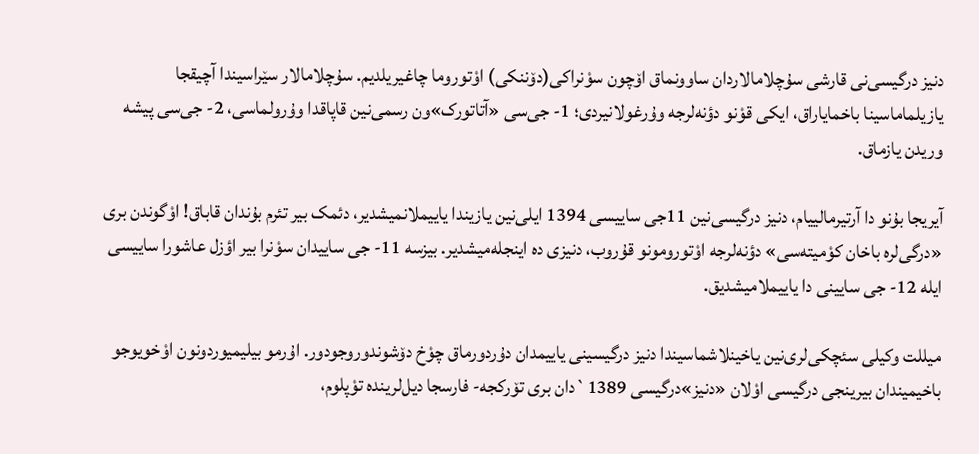دنیز درگیسی‌نی قارشی سۇچلامالاردان ساوونماق اۆچون سوْنراکی(دۆننکی) اوْتوروما چاغیریلدیم. سۇچلامالار سێراسیندا آچیقجا یازیلماماسینا باخمایاراق، ایکی قوْنو دؤنه‌لرجه وۇرغولانیردی؛ 1- جی‌سی «آتاتورک»ون رسمی‌نین قاپاقدا وۇرولماسی، 2- جی‌سی پیشه وریدن یازماق.

آیریجا بۇنو دا آرتیرمالییام، دنیز درگیسی‌نین 11جی ساییسی 1394 ایلی‌نین یازیندا یاییملانمیشدیر، دئمک بیر تئرم بۇندان قاباق! اوْگوندن بری «درگی‌لره باخان کوْمیته‌سی» دؤنه‌لرجه اوْتورومونو قۇروب، دنیزی ده اینجله‌میشدیر. بیزسه 11- جی ساییدان سوْنرا بیر اؤزل عاشورا ساییسی ایله 12- جی سایینی دا یاییملامیشدیق.

میللت وکیلی سئچکی‌لری‌نین یاخینلاشماسیندا دنیز درگیسینی یاییمدان دۇردورماق چوْخ دۆشوندوروجودور. اۇرمو بیلیمیوردونون اوْخویوجو باخیمیندان بیرینجی درگیسی اوْلان «دنیز»درگیسی 1389`دان بری تۆرکجه- فارسجا دیل‌لرینده توْپلوم،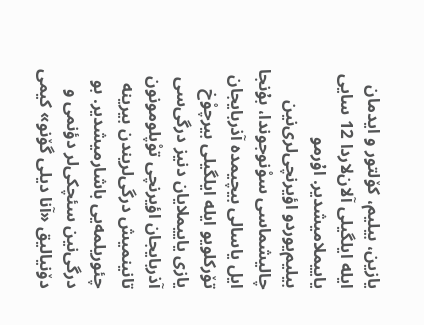یازین، بیلیم، کۆلتور و ایدمان ایله ایلگیلی آلان‌لاردا 12 سایی یاییملامیشدیر. اۇرمو بیلیم‌یوردو اؤیرنچی‌لری‌نین چالیشماسی سوْنوجوندا، بۇنجا ایل یاسالی بیچیمده آذربایجان تۆرکلویو ایله ایلگیلی بیرچوْخ یازی یاییملایان دنیز درگی‌سی آذربایجان اؤیرنچی توْپلومونون تانینمیش درگی‌لریندن بیرینه چئوریلمه‌یی باشارمیشدیر. بو درگی‌نین سئچکی‌لر دؤنمی و دۆنیالیق «آنا دیلی گۆنو» کیمی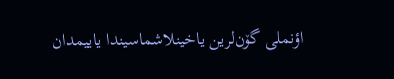اؤنملی گۆن‌لرین یاخینلاشماسیندا یاییمدان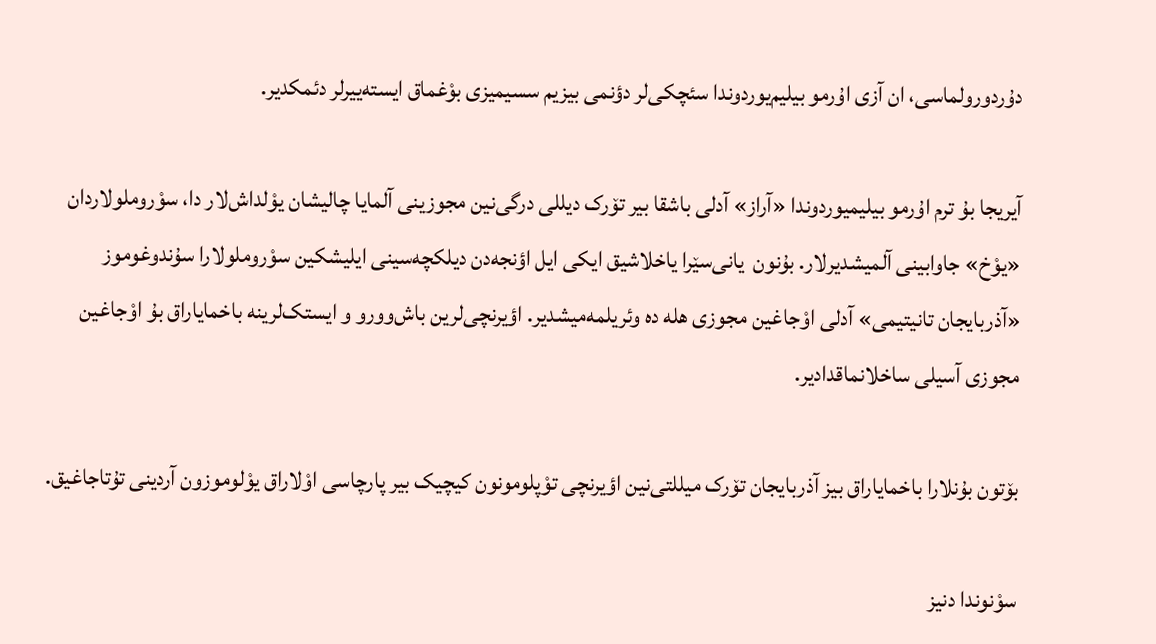دۇردورولماسی، ان آزی اۇرمو بیلیم‌یوردوندا سئچکی‌لر دؤنمی بیزیم سسیمیزی بوْغماق ایسته‌ییرلر دئمکدیر.

آیریجا بۇ ترم اۇرمو بیلیمیوردوندا «آراز» آدلی باشقا بیر تۆرک دیللی درگی‌نین مجوزینی آلمایا چالیشان یوْلداش‌لار دا، سوْروملولاردان «یوْخ» جاوابینی آلمیشدیرلار. بۇنون  یانی‌سێرا یاخلاشیق ایکی ایل اؤنجه‌دن دیلکچه‌سینی ایلیشکین سوْروملولارا سۇندوغوموز «آذربایجان تانیتیمی» آدلی اوْجاغین مجوزی هله ده وئریلمه‌میشدیر. اؤیرنچی‌لرین باش‌وورو و ایستک‌لرینه باخمایاراق بۇ اوْجاغین مجوزی آسیلی ساخلانماقدادیر.

بۆتون بۇنلارا باخمایاراق بیز آذربایجان تۆرک میللتی‌نین اؤیرنچی توْپلومونون کیچیک بیر پارچاسی اوْلاراق یوْلوموزون آردینی تۇتاجاغیق.

سوْنوندا دنیز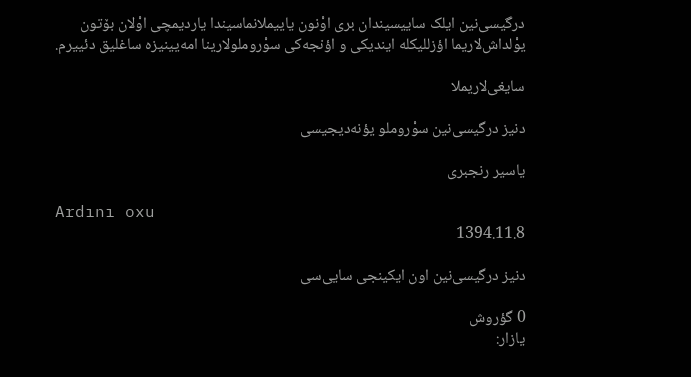درگیسی‌نین ایلک ساییسیندان بری اوْنون یاییملانماسیندا یاردیمچی اوْلان بۆتون یوْلداش‌لاریما اؤزللیکله ایندیکی و اؤنجه‌کی سوْروملولارینا امه‌یینیزه ساغلیق دئییرم.

سایغی‌لاریملا

دنیز درگیسی‌نین سوْروملو یؤنه‌دیجیسی

یاسیر رنجبری

Ardını oxu
1394.11.8

دنیز درگیسی‌نین اون ایکینجی سایی‌سی

0 گؤروش
یازار: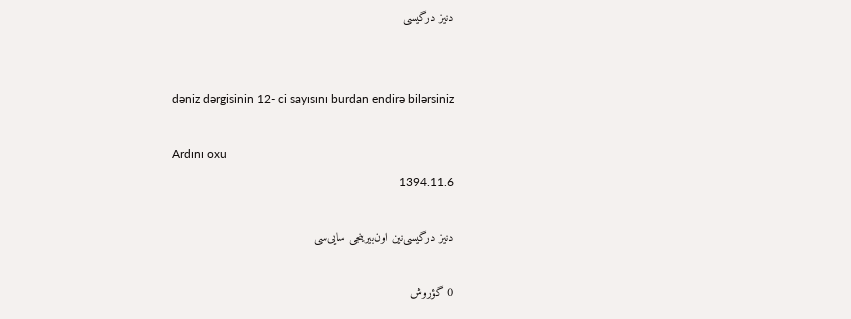دنیز درگیسی


dəniz dərgisinin 12- ci sayısını burdan endirə bilərsiniz

Ardını oxu
1394.11.6

دنیز درگیسی‌نین اون‌بیرینجی سایی‌سی

0 گؤروش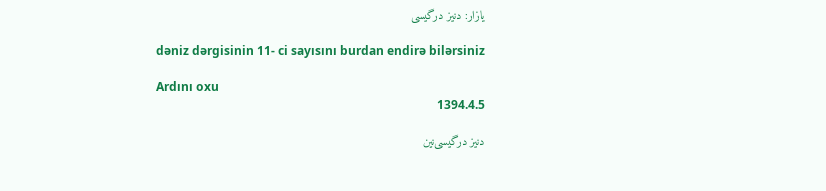یازار: دنیز درگیسی

dəniz dərgisinin 11- ci sayısını burdan endirə bilərsiniz

Ardını oxu
1394.4.5

دنیز درگیسی‌نین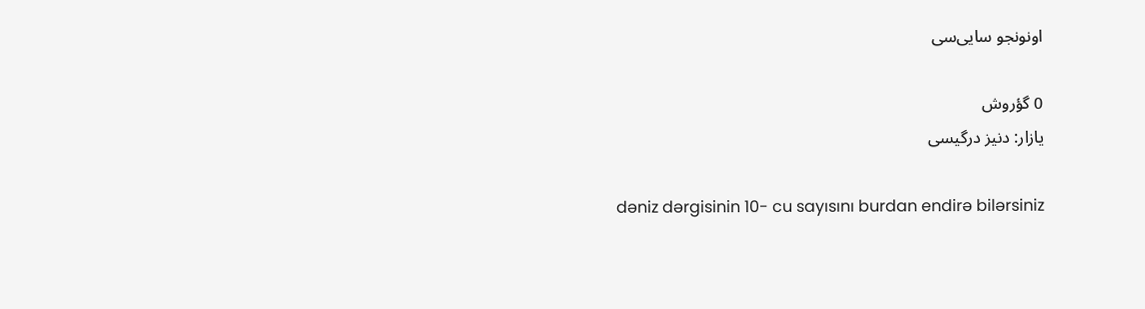اونونجو سایی‌سی

0 گؤروش
یازار: دنیز درگیسی

dəniz dərgisinin 10- cu sayısını burdan endirə bilərsiniz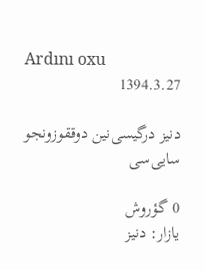Ardını oxu
1394.3.27

دنیز درگیسی‌نین دوققوزونجو سایی‌سی

0 گؤروش
یازار: دنیز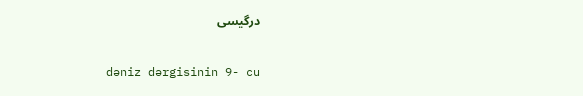درگیسی

dəniz dərgisinin 9- cu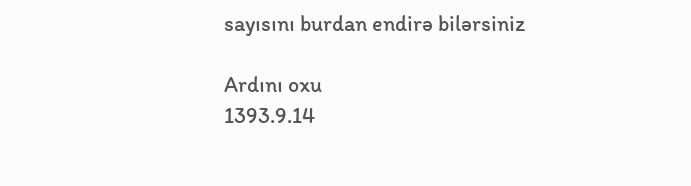sayısını burdan endirə bilərsiniz

Ardını oxu
1393.9.14